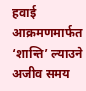हवाई आक्रमणमार्फत ‘शान्ति’ ल्याउने अजीव समय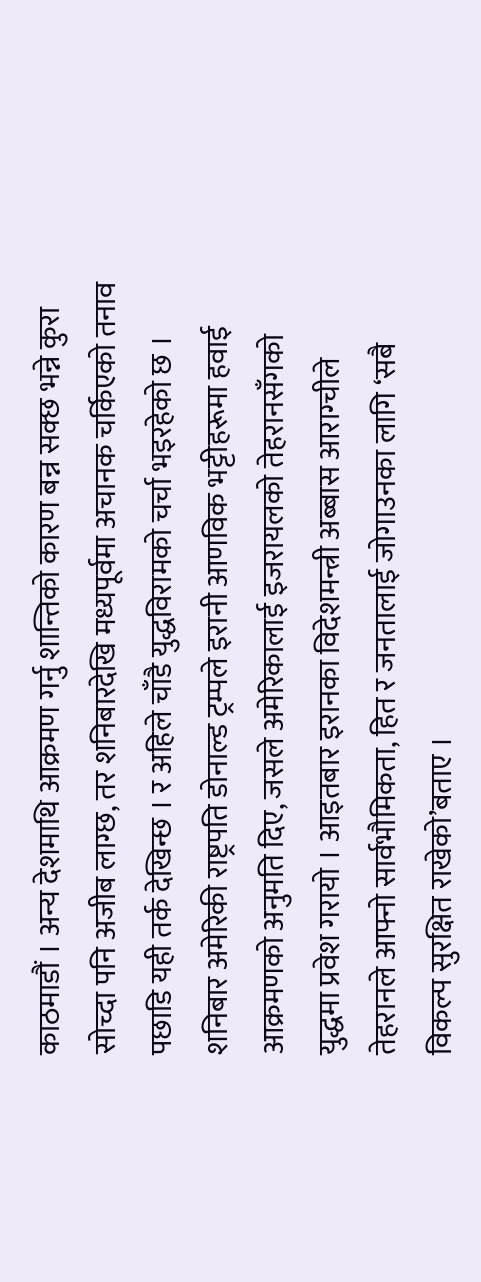काठमाडौं । अन्य देशमाथि आक्रमण गर्नु शान्तिको कारण बन्न सक्छ भन्ने कुरा सोच्दा पनि अजीब लाग्छ, तर शनिबारदेखि मध्यपूर्वमा अचानक चर्किएको तनाव पछाडि यही तर्क देखिन्छ । र अहिले चाँडै युद्धविरामको चर्चा भइरहेको छ । शनिबार अमेरिकी राष्ट्रपति डोनाल्ड ट्रम्पले इरानी आणविक भट्टीहरूमा हवाई आक्रमणको अनुमति दिए, जसले अमेरिकालाई इजरायलको तेहरानसँगको युद्धमा प्रवेश गरायो । आइतबार इरानका विदेशमन्त्री अब्बास आराग्चीले तेहरानले आफ्नो सार्वभौमिकता, हित र जनतालाई जोगाउनका लागि ‍‘सबै विकल्प सुरक्षित राखेको’बताए ।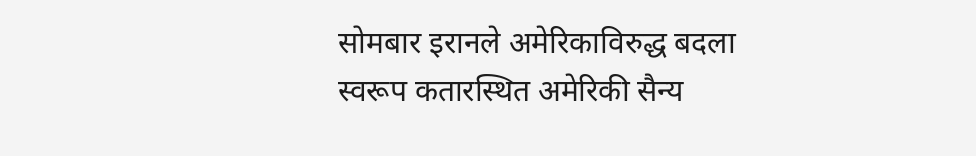सोमबार इरानले अमेरिकाविरुद्ध बदला स्वरूप कतारस्थित अमेरिकी सैन्य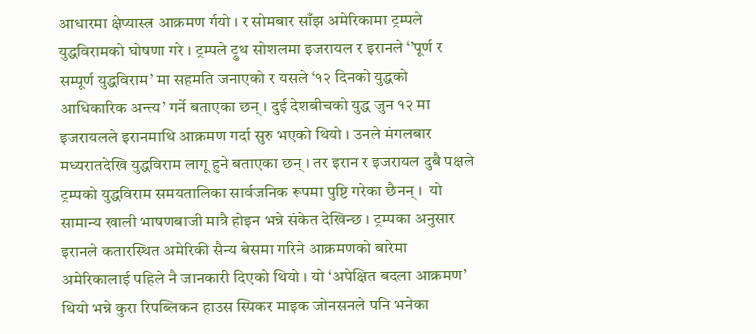आधारमा क्षेप्यास्त्र आक्रमण र्गयो । र सोमबार साँझ अमेरिकामा ट्रम्पले युद्धविरामको घोषणा गरे । ट्रम्पले ट्रुथ सोशलमा इजरायल र इरानले ‍‘’पूर्ण र सम्पूर्ण युद्धविराम‍’ मा सहमति जनाएको र यसले ‘१२ दिनको युद्धको आधिकारिक अन्त्य’ गर्ने बताएका छन् । दुई देशबीचको युद्ध जुन १२ मा इजरायलले इरानमाथि आक्रमण गर्दा सुरु भएको थियो । उनले मंगलबार मध्यरातदेखि युद्धविराम लागू हुने बताएका छन् । तर इरान र इजरायल दुबै पक्षले ट्रम्पको युद्धविराम समयतालिका सार्वजनिक रूपमा पुष्टि गरेका छैनन् ।  यो सामान्य खाली भाषणबाजी मात्रै होइन भन्ने संकेत देखिन्छ । ट्रम्पका अनुसार इरानले कतारस्थित अमेरिकी सैन्य बेसमा गरिने आक्रमणको बारेमा अमेरिकालाई पहिले नै जानकारी दिएको थियो । यो ‍‘अपेक्षित बदला आक्रमण‍’ थियो भन्ने कुरा रिपब्लिकन हाउस स्पिकर माइक जोनसनले पनि भनेका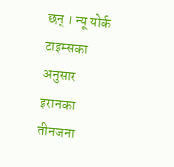छन् । न्यू योर्क टाइम्सका अनुसार इरानका तीनजना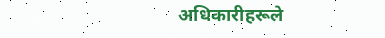अधिकारीहरूले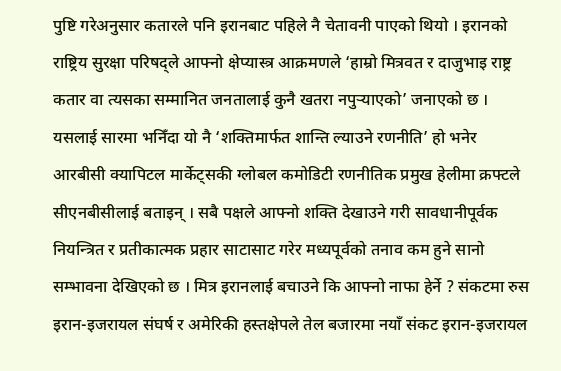पुष्टि गरेअनुसार कतारले पनि इरानबाट पहिले नै चेतावनी पाएको थियो । इरानको राष्ट्रिय सुरक्षा परिषद्ले आफ्नो क्षेप्यास्त्र आक्रमणले ‘हाम्रो मित्रवत र दाजुभाइ राष्ट्र कतार वा त्यसका सम्मानित जनतालाई कुनै खतरा नपुर्‍याएको’ जनाएको छ । यसलाई सारमा भनिँदा यो नै ‍‍‘शक्तिमार्फत शान्ति ल्याउने रणनीति‍’ हो भनेर आरबीसी क्यापिटल मार्केट्सकी ग्लोबल कमोडिटी रणनीतिक प्रमुख हेलीमा क्रफ्टले सीएनबीसीलाई बताइन् । सबै पक्षले आफ्नो शक्ति देखाउने गरी सावधानीपूर्वक नियन्त्रित र प्रतीकात्मक प्रहार साटासाट गरेर मध्यपूर्वको तनाव कम हुने सानो सम्भावना देखिएको छ । मित्र इरानलाई बचाउने कि आफ्नो नाफा हेर्ने ? संकटमा रुस इरान-इजरायल संघर्ष र अमेरिकी हस्तक्षेपले तेल बजारमा नयाँ संकट इरान-इजरायल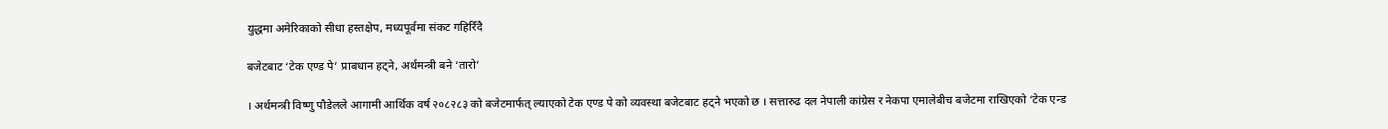युद्धमा अमेरिकाको सीधा हस्तक्षेप, मध्यपूर्वमा संकट गहिरिँदै

बजेटबाट ‘टेक एण्ड पे’ प्राबधान हट्ने, अर्थमन्त्री बने ‘तारो’

। अर्थमन्त्री विष्णु पौडेलले आगामी आर्थिक वर्ष २०८२८३ को बजेटमार्फत् ल्याएको टेक एण्ड पे को व्यवस्था बजेटबाट हट्ने भएको छ । सत्तारुढ दल नेपाली कांग्रेस र नेकपा एमालेबीच बजेटमा राखिएको ‘टेक एन्ड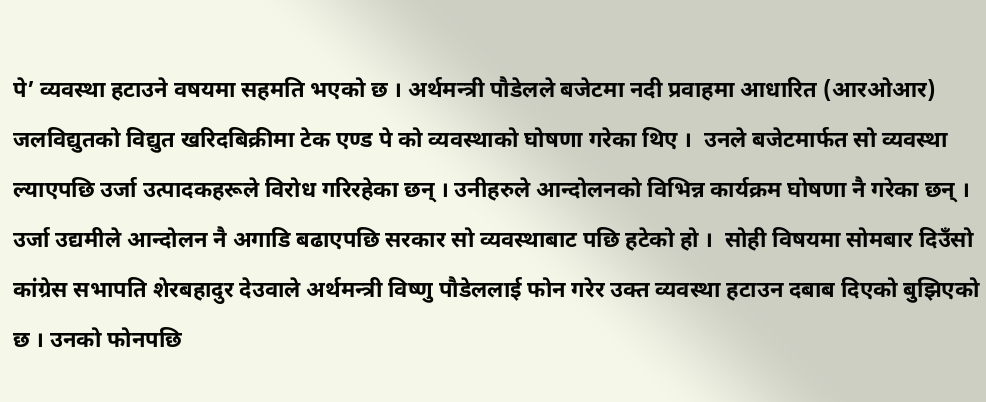पे’ व्यवस्था हटाउने वषयमा सहमति भएको छ । अर्थमन्त्री पौडेलले बजेटमा नदी प्रवाहमा आधारित (आरओआर) जलविद्युतको विद्युत खरिदबिक्रीमा टेक एण्ड पे को व्यवस्थाको घोषणा गरेका थिए ।  उनले बजेटमार्फत सो व्यवस्था ल्याएपछि उर्जा उत्पादकहरूले विरोध गरिरहेका छन् । उनीहरुले आन्दोलनको विभिन्न कार्यक्रम घोषणा नै गरेका छन् । उर्जा उद्यमीले आन्दोलन नै अगाडि बढाएपछि सरकार सो व्यवस्थाबाट पछि हटेको हो ।  सोही विषयमा सोमबार दिउँसो कांग्रेस सभापति शेरबहादुर देउवाले अर्थमन्त्री विष्णु पौडेललाई फोन गरेर उक्त व्यवस्था हटाउन दबाब दिएको बुझिएको छ । उनको फोनपछि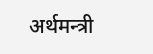अर्थमन्त्री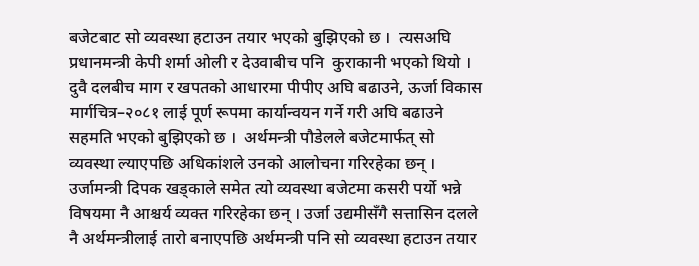बजेटबाट सो व्यवस्था हटाउन तयार भएको बुझिएको छ ।  त्यसअघि प्रधानमन्त्री केपी शर्मा ओली र देउवाबीच पनि  कुराकानी भएको थियो ।  दुवै दलबीच माग र खपतको आधारमा पीपीए अघि बढाउने, ऊर्जा विकास मार्गचित्र–२०८१ लाई पूर्ण रूपमा कार्यान्वयन गर्ने गरी अघि बढाउने सहमति भएको बुझिएको छ ।  अर्थमन्त्री पौडेलले बजेटमार्फत् सो व्यवस्था ल्याएपछि अधिकांशले उनको आलोचना गरिरहेका छन् । उर्जामन्त्री दिपक खड्काले समेत त्यो व्यवस्था बजेटमा कसरी पर्यो भन्ने विषयमा नै आश्चर्य व्यक्त गरिरहेका छन् । उर्जा उद्यमीसँगै सत्तासिन दलले नै अर्थमन्त्रीलाई तारो बनाएपछि अर्थमन्त्री पनि सो व्यवस्था हटाउन तयार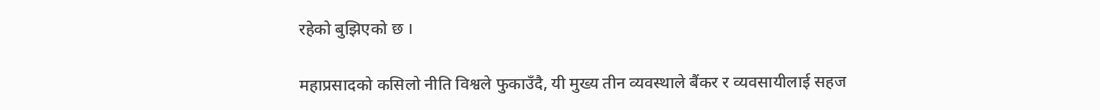रहेको बुझिएको छ ।

महाप्रसादको कसिलो नीति विश्वले फुकाउँदै, यी मुख्य तीन व्यवस्थाले बैंकर र व्यवसायीलाई सहज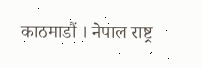काठमाडौं । नेपाल राष्ट्र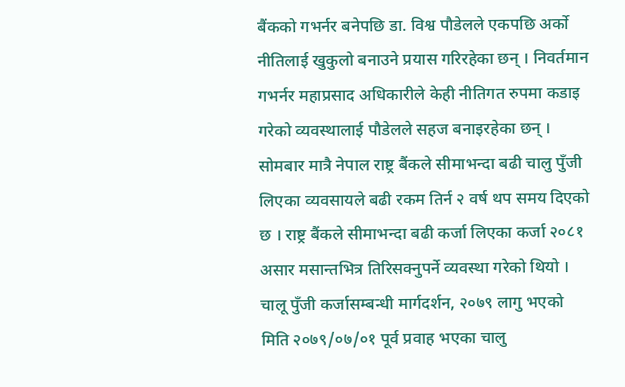बैंकको गभर्नर बनेपछि डा. विश्व पौडेलले एकपछि अर्को नीतिलाई खुकुलो बनाउने प्रयास गरिरहेका छन् । निवर्तमान गभर्नर महाप्रसाद अधिकारीले केही नीतिगत रुपमा कडाइ गरेको व्यवस्थालाई पौडेलले सहज बनाइरहेका छन् ।  सोमबार मात्रै नेपाल राष्ट्र बैंकले सीमाभन्दा बढी चालु पुँजी लिएका व्यवसायले बढी रकम तिर्न २ वर्ष थप समय दिएको छ । राष्ट्र बैंकले सीमाभन्दा बढी कर्जा लिएका कर्जा २०८१ असार मसान्तभित्र तिरिसक्नुपर्ने व्यवस्था गरेको थियो ।  चालू पुँजी कर्जासम्बन्धी मार्गदर्शन, २०७९ लागु भएको मिति २०७९/०७/०१ पूर्व प्रवाह भएका चालु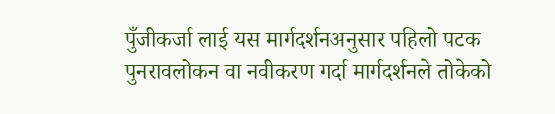पुँजीकर्जा लाई यस मार्गदर्शनअनुसार पहिलो पटक पुनरावलोकन वा नवीकरण गर्दा मार्गदर्शनले तोकेको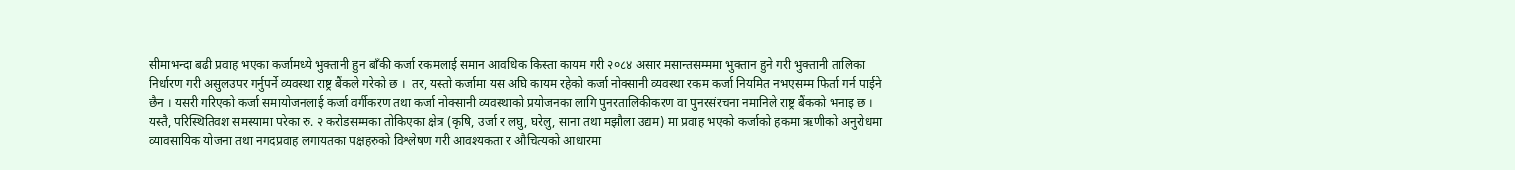सीमाभन्दा बढी प्रवाह भएका कर्जामध्ये भुक्तानी हुन बाँकी कर्जा रकमलाई समान आवधिक किस्ता कायम गरी २०८४ असार मसान्तसम्ममा भुक्तान हुने गरी भुक्तानी तालिका निर्धारण गरी असुलउपर गर्नुपर्ने व्यवस्था राष्ट्र बैंकले गरेको छ ।  तर, यस्तो कर्जामा यस अघि कायम रहेको कर्जा नोक्सानी व्यवस्था रकम कर्जा नियमित नभएसम्म फिर्ता गर्न पाईने छैन । यसरी गरिएको कर्जा समायोजनलाई कर्जा वर्गीकरण तथा कर्जा नोक्सानी व्यवस्थाको प्रयोजनका लागि पुनरतालिकीकरण वा पुनरसंरचना नमानिले राष्ट्र बैंकको भनाइ छ ।  यस्तै, परिस्थितिवश समस्यामा परेका रु. २ करोडसम्मका तोकिएका क्षेत्र (कृषि, उर्जा र लघु, घरेलु, साना तथा मझौला उद्यम) मा प्रवाह भएको कर्जाको हकमा ऋणीको अनुरोधमा व्यावसायिक योजना तथा नगदप्रवाह लगायतका पक्षहरुको विश्लेषण गरी आवश्यकता र औचित्यको आधारमा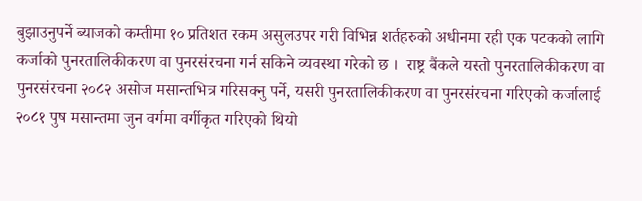बुझाउनुपर्ने ब्याजको कम्तीमा १० प्रतिशत रकम असुलउपर गरी विभिन्न शर्तहरुको अधीनमा रही एक पटकको लागि कर्जाको पुनरतालिकीकरण वा पुनरसंरचना गर्न सकिने व्यवस्था गरेको छ ।  राष्ट्र बैंकले यस्तो पुनरतालिकीकरण वा पुनरसंरचना २०८२ असोज मसान्तभित्र गरिसक्नु पर्ने, यसरी पुनरतालिकीकरण वा पुनरसंरचना गरिएको कर्जालाई २०८१ पुष मसान्तमा जुन वर्गमा वर्गीकृत गरिएको थियो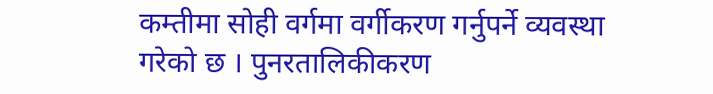कम्तीमा सोही वर्गमा वर्गीकरण गर्नुपर्ने व्यवस्था गरेको छ । पुनरतालिकीकरण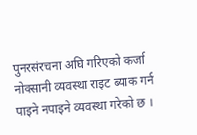पुनरसंरचना अघि गरिएको कर्जा नोक्सानी व्यवस्था राइट ब्याक गर्न पाइने नपाइने व्यवस्था गरेको छ ।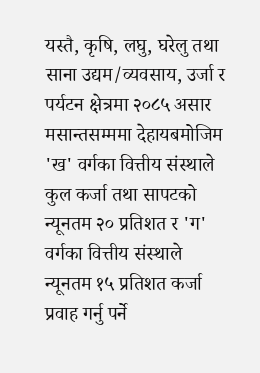यस्तै, कृषि, लघु, घरेलु तथा साना उद्यम/व्यवसाय, उर्जा र पर्यटन क्षेत्रमा २०८५ असार मसान्तसम्ममा देहायबमोजिम 'ख' वर्गका वित्तीय संस्थाले कुल कर्जा तथा सापटको न्यूनतम २० प्रतिशत र 'ग' वर्गका वित्तीय संस्थाले न्यूनतम १५ प्रतिशत कर्जा प्रवाह गर्नु पर्ने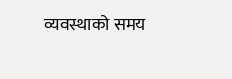व्यवस्थाको समय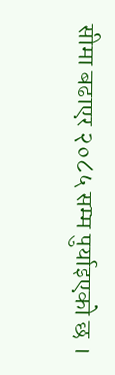सीमा बढाएर २०८५ सम्म पुर्याइएको छ ।